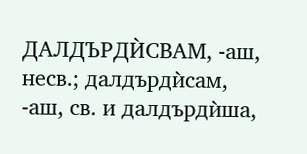ДАЛДЪРДЍСВАМ, -аш, несв.; далдърдѝсам, -аш, св. и далдърдѝша,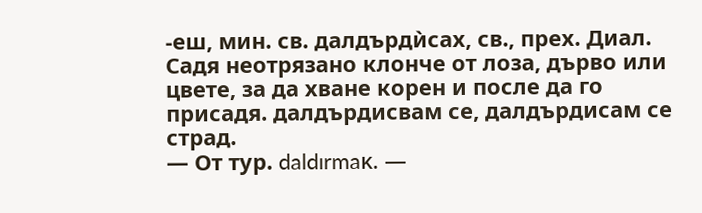-еш, мин. св. далдърдѝсах, св., прех. Диал. Садя неотрязано клонче от лоза, дърво или цвете, за да хване корен и после да го присадя. далдърдисвам се, далдърдисам се страд.
— От тур. daldırmaκ. —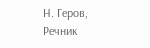Н. Геров, Речник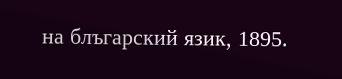на блъгарский язик, 1895.